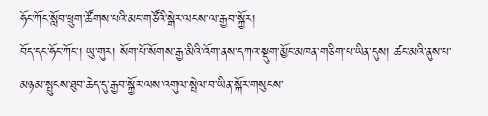ཧོང་ཀོང་སློབ་ཕྲུག་ཚོགས་པའི་མང་གཙོའི་སྒེར་ལངས་ལ་རྒྱབ་སྐྱོར།
བོད་དང་ཧོང་ཀོང་། ཡུ་གུར། སོག་པོ་སོགས་རྒྱ་མིའི་འོག་ནས་དཀའ་སྡུག་མྱོང་མཁན་གཅིག་པ་ཡིན་དུས། ཚང་མའི་ནུས་པ་མཉམ་སྤུངས་ཐུབ་ཆེད་དུ་རྒྱབ་སྐྱོར་ལས་འགུལ་སྤེལ་བ་ཡིན་སྐོར་གསུངས་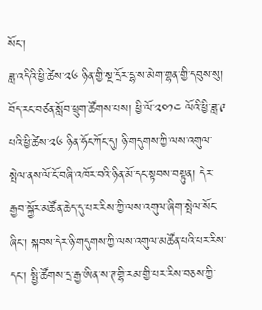སོང་།
ཟླ་འདིའི་ཕྱི་ཚེས་༢༦ ཉིན་གྱི་སྔ་དྲོར་དྷ་ས་མེག་གྷན་གྱི་དབུས་སུ། བོད་རང་བཙན་སློབ་ཕྲུག་ཚོགས་པས། ཕྱི་ལོ་༢༠༡༤ ལོའི་ཕྱི་ཟླ་༩ པའི་ཕྱི་ཚེས་༢༦ ཉིན་ཧོང་ཀོང་དུ། ཉི་གདུགས་ཀྱི་ལས་འགུལ་སྤེལ་ནས་ལོ་ངོ་བཞི་འཁོར་བའི་ཉིན་མོ་དང་སྟབས་བསྟུན། དེར་རྒྱབ་སྐྱོར་མཚོན་ཆེད་དུ་པར་རིས་ཀྱི་ལས་འགུལ་ཞིག་སྤེལ་སོང་ཞིང་། སྐབས་དེར་ཉི་གདུགས་ཀྱི་ལས་འགུལ་མཚོན་པའི་པར་རིས་དང་། སྤྱི་ཚོགས་དྲ་རྒྱ་ཨིན་ས་ཊ་གྷི་རམ་གྱི་པར་རིས་བཅས་ཀྱི་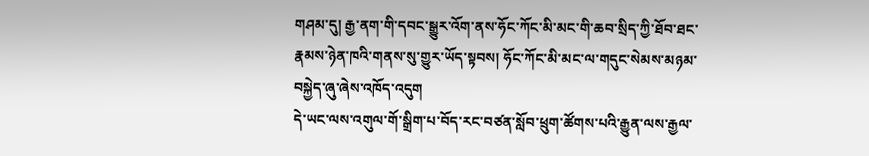གཤམ་དུ། རྒྱ་ནག་གི་དབང་སྒྱུར་འོག་ནས་ཧོང་ཀོང་མི་མང་གི་ཆབ་སྲིད་ཀྱི་ཐོབ་ཐང་རྣམས་ཉེན་ཁའི་གནས་སུ་གྱུར་ཡོད་སྟབས། ཧོང་ཀོང་མི་མང་ལ་གདུང་སེམས་མཉམ་བསྐྱེད་ཞུ་ཞེས་འཁོད་འདུག
དེ་ཡང་ལས་འགུལ་གོ་སྒྲིག་པ་བོད་རང་བཙན་སློབ་ཕྲུག་ཚོགས་པའི་རྒྱུན་ལས་རྒྱལ་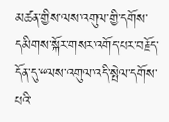མཚན་གྱིས་ལས་འགུལ་གྱི་དགོས་དམིགས་སྐོར་གསར་འགོད་པར་བརྗོད་དོན་དུ་“ལས་འགུལ་འདི་སྤེལ་དགོས་པའི་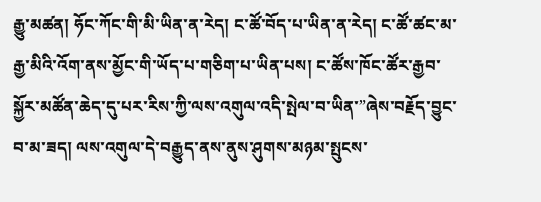རྒྱུ་མཚན། ཧོང་ཀོང་གི་མི་ཡིན་ན་རེད། ང་ཚོ་བོད་པ་ཡིན་ན་རེད། ང་ཚོ་ཚང་མ་རྒྱ་མིའི་འོག་ནས་མྱོང་གི་ཡོད་པ་གཅིག་པ་ཡིན་པས། ང་ཚོས་ཁོང་ཚོར་རྒྱབ་སྐྱོར་མཚོན་ཆེད་དུ་པར་རིས་ཀྱི་ལས་འགུལ་འདི་སྤེལ་བ་ཡིན་”ཞེས་བརྗོད་བྱུང་བ་མ་ཟད། ལས་འགུལ་དེ་བརྒྱུད་ནས་ནུས་ཤུགས་མཉམ་སྤུངས་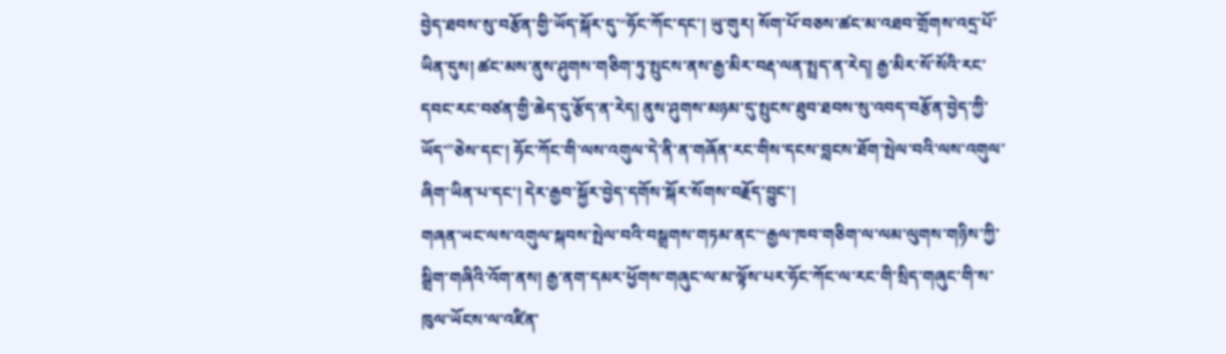བྱེད་ཐབས་སུ་བརྩོན་གྱི་ཡོད་སྐོར་དུ་“ཧོང་ཀོང་དང་། ཡུ་གུར། སོག་པོ་བཅས་ཚང་མ་འཐབ་གྲོགས་འདྲ་པོ་ཡིན་དུས། ཚང་མས་ནུས་ཤུགས་གཅིག་ཏུ་སྤུངས་ནས་རྒྱ་མིར་བརྡ་ལན་སྤྲད་ན་རེད། རྒྱ་མིར་སོ་སོའི་རང་དབང་རང་བཙན་གྱི་ཆེད་དུ་རྩོད་ན་རེད། ནུས་ཤུགས་མཉམ་དུ་སྤུངས་ཐུབ་ཐབས་སུ་འབད་བརྩོན་བྱེད་ཀྱི་ཡོད་”ཅེས་དང་། ཧོང་ཀོང་གི་ལས་འགུལ་དེ་ནི་ན་གཞོན་རང་གིས་དངས་བླངས་ཐོག་སྤེལ་བའི་ལས་འགུལ་ཞིག་ཡིན་པ་དང་། དེར་རྒྱབ་སྐྱོར་བྱེད་དགོས་སྐོར་སོགས་བརྗོད་བྱུང་།
གཞན་ཡང་ལས་འགུལ་སྐབས་སྤེལ་བའི་བསྒྲགས་གཏམ་ནང་“རྒྱལ་ཁབ་གཅིག་ལ་ལམ་ལུགས་གཉིས་ཀྱི་སྒྲིག་གཞིའི་འོག་ནས། རྒྱ་ནག་དམར་ཕྱོགས་གཞུང་ལ་མ་ལྟོས་པར་ཧོང་ཀོང་ལ་རང་གི་སྲིད་གཞུང་གི་ས་ཁུལ་ཡོངས་ལ་འཛིན་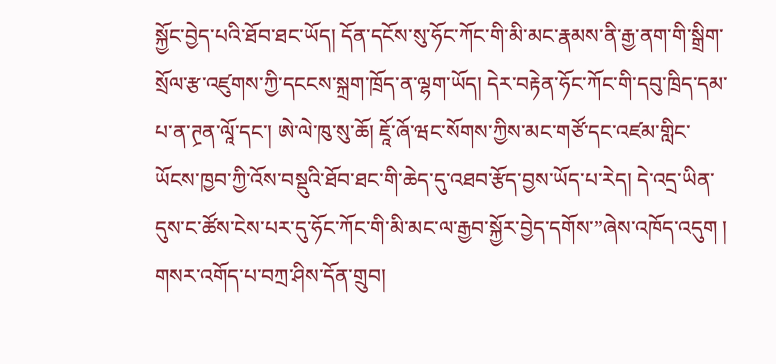སྐྱོང་བྱེད་པའི་ཐོབ་ཐང་ཡོད། དོན་དངོས་སུ་ཧོང་ཀོང་གི་མི་མང་རྣམས་ནི་རྒྱ་ནག་གི་སྒྲིག་སྲོལ་རྩ་འཛུགས་ཀྱི་དངངས་སྐྲག་ཁྲོད་ན་ལྷག་ཡོད། དེར་བརྟེན་ཧོང་ཀོང་གི་དབུ་ཁྲིད་དམ་པ་ན་ཊྲན་ལཱོ་དང་། ཨེ་ལེ་ཁུ་སུ་ཆོ། ཇཱོ་ཞོ་ཝང་སོགས་ཀྱིས་མང་གཙོ་དང་འཛམ་གླིང་ཡོངས་ཁྱབ་ཀྱི་འོས་བསྡུའི་ཐོབ་ཐང་གི་ཆེད་དུ་འཐབ་རྩོད་བྱས་ཡོད་པ་རེད། དེ་འདྲ་ཡིན་དུས་ང་ཚོས་ངེས་པར་དུ་ཧོང་ཀོང་གི་མི་མང་ལ་རྒྱབ་སྐྱོར་བྱེད་དགོས་”ཞེས་འཁོད་འདུག །
གསར་འགོད་པ་བཀྲ་ཤིས་དོན་གྲུབ།